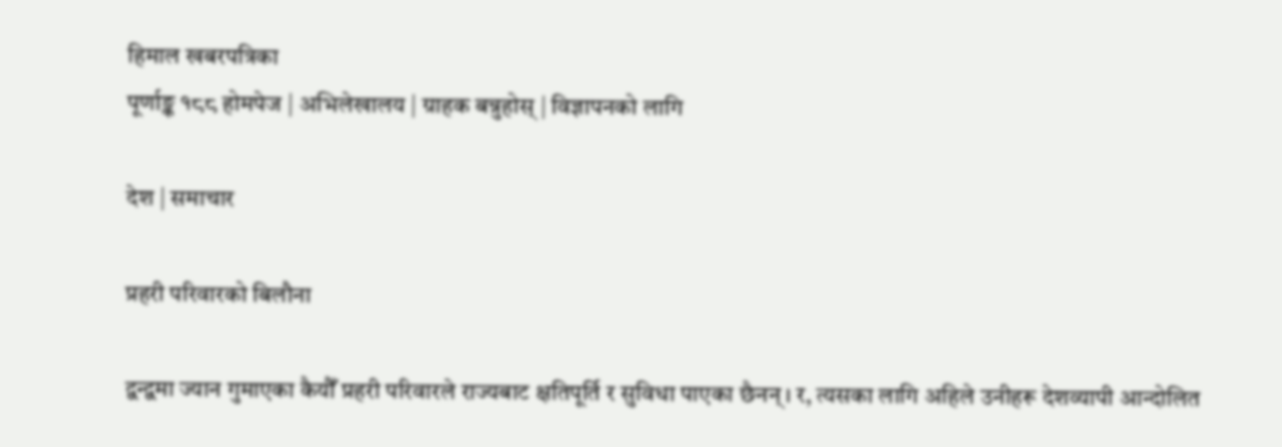हिमाल खबरपत्रिका
पूर्णाङ्क १८८ होमपेज | अभिलेखालय | ग्राहक बन्नुहोस् | विज्ञापनको लागि

देश | समाचार

प्रहरी परिवारको बिलौना

द्वन्द्वमा ज्यान गुमाएका कैयौँ प्रहरी परिवारले राज्यबाट क्षतिपूर्ति र सुविधा पाएका छैनन्। र, त्यसका लागि अहिले उनीहरू देशव्यापी आन्दोलित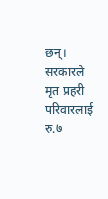छन्। सरकारले मृत प्रहरी परिवारलाई रु.७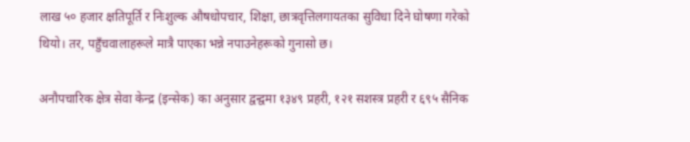लाख ५० हजार क्षतिपूर्ति र निःशुल्क औषधोपचार, शिक्षा, छात्रवृत्तिलगायतका सुविधा दिने घोषणा गरेको थियो। तर, पहुँचवालाहरूले मात्रै पाएका भन्ने नपाउनेहरूको गुनासो छ।

अनौपचारिक क्षेत्र सेवा केन्द्र (इन्सेक) का अनुसार द्वन्द्वमा १३४९ प्रहरी, १२१ सशस्त्र प्रहरी र ६९५ सैनिक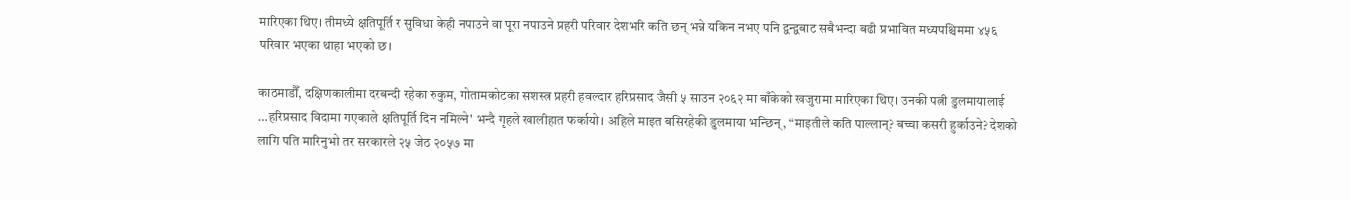मारिएका थिए। तीमध्ये क्षतिपूर्ति र सुविधा केही नपाउने वा पूरा नपाउने प्रहरी परिवार देशभरि कति छन् भन्ने यकिन नभए पनि द्वन्द्वबाट सबैभन्दा बढी प्रभावित मध्यपश्चिममा ४५६ परिवार भएका थाहा भएको छ।

काठमाडौँ, दक्षिणकालीमा दरबन्दी रहेका रुकुम, गोतामकोटका सशस्त्र प्रहरी हवल्दार हरिप्रसाद जैसी ५ साउन २०६२ मा बाँकेको खजुरामा मारिएका थिए। उनकी पत्नी डुलमायालाई …हरिप्रसाद विदामा गएकाले क्षतिपूर्ति दिन नमिल्ने' भन्दै गृहले खालीहात फर्कायो। अहिले माइत बसिरहेकी डुलमाया भन्छिन्, “माइतीले कति पाल्लान्? बच्चा कसरी हुर्काउने? देशको लागि पति मारिनुभो तर सरकारले २५ जेठ २०५७ मा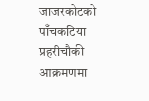जाजरकोटको पाँचकटिया प्रहरीचौकी आक्रमणमा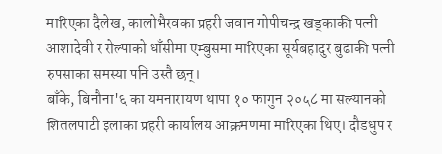मारिएका दैलेख, कालोभैरवका प्रहरी जवान गोपीचन्द्र खड्काकी पत्नी आशादेवी र रोल्पाको धाँसीमा एम्बुसमा मारिएका सूर्यबहादुर बुढाकी पत्नी रुपसाका समस्या पनि उस्तै छन्।
बाँके, बिनौना'६ का यमनारायण थापा १० फागुन २०५८ मा सल्यानको शितलपाटी इलाका प्रहरी कार्यालय आक्रमणमा मारिएका थिए। दौडधुप र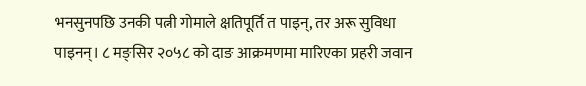भनसुनपछि उनकी पत्नी गोमाले क्षतिपूर्ति त पाइन्, तर अरू सुविधा पाइनन्। ८ मङ्सिर २०५८ को दाङ आक्रमणमा मारिएका प्रहरी जवान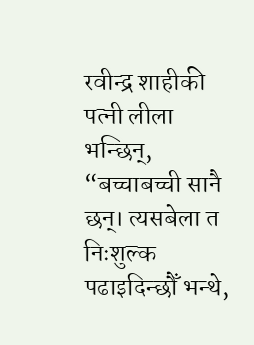रवीन्द्र शाहीकी पत्नी लीला भन्छिन्, “बच्चाबच्ची सानै छन्। त्यसबेला त निःशुल्क पढाइदिन्छौँ भन्थे,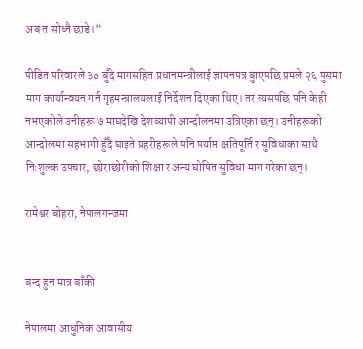अब त सोध्नै छाडे।”

पीडित परिवारले ३० बुँदे मागसहित प्रधानमन्त्रीलाई ज्ञापनपत्र बुाएपछि प्रमले २६ पुसमा माग कार्यान्वयन गर्न गृहमन्त्रालयलाई निर्देशन दिएका थिए। तर त्यसपछि पनि केही नभएकोले उनीहरू ७ माघदेखि देशव्यापी आन्दोलनमा उत्रिएका छन्। उनीहरूको आन्दोलमा सहभागी हुँदै घाइते प्रहरीहरूले पनि पर्याप्त क्षतिपूर्ति र सुविधाका साथै निःशुल्क उपचार, छोराछोरीको शिक्षा र अन्य घोषित सुविधा माग गरेका छन्।

रामेश्वर बोहरा, नेपालगन्जमा


बन्द हुन मात्र बाँकी

नेपालमा आधुनिक आवासीय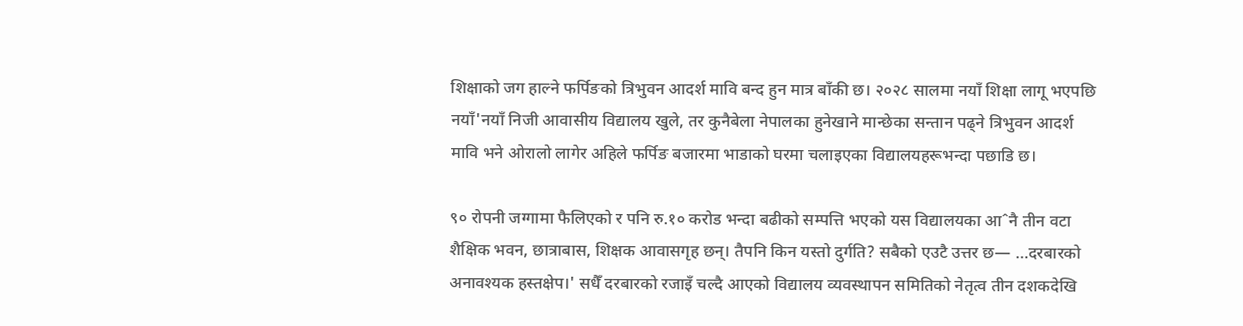शिक्षाको जग हाल्ने फर्पिङको त्रिभुवन आदर्श मावि बन्द हुन मात्र बाँकी छ। २०२८ सालमा नयाँ शिक्षा लागू भएपछि नयाँ'नयाँ निजी आवासीय विद्यालय खुले, तर कुनैबेला नेपालका हुनेखाने मान्छेका सन्तान पढ्ने त्रिभुवन आदर्श मावि भने ओरालो लागेर अहिले फर्पिङ बजारमा भाडाको घरमा चलाइएका विद्यालयहरूभन्दा पछाडि छ।

९० रोपनी जग्गामा फैलिएको र पनि रु.१० करोड भन्दा बढीको सम्पत्ति भएको यस विद्यालयका आˆनै तीन वटा शैक्षिक भवन, छात्राबास, शिक्षक आवासगृह छन्। तैपनि किन यस्तो दुर्गति? सबैको एउटै उत्तर छ— …दरबारको अनावश्यक हस्तक्षेप।' सधैँ दरबारको रजाइँ चल्दै आएको विद्यालय व्यवस्थापन समितिको नेतृत्व तीन दशकदेखि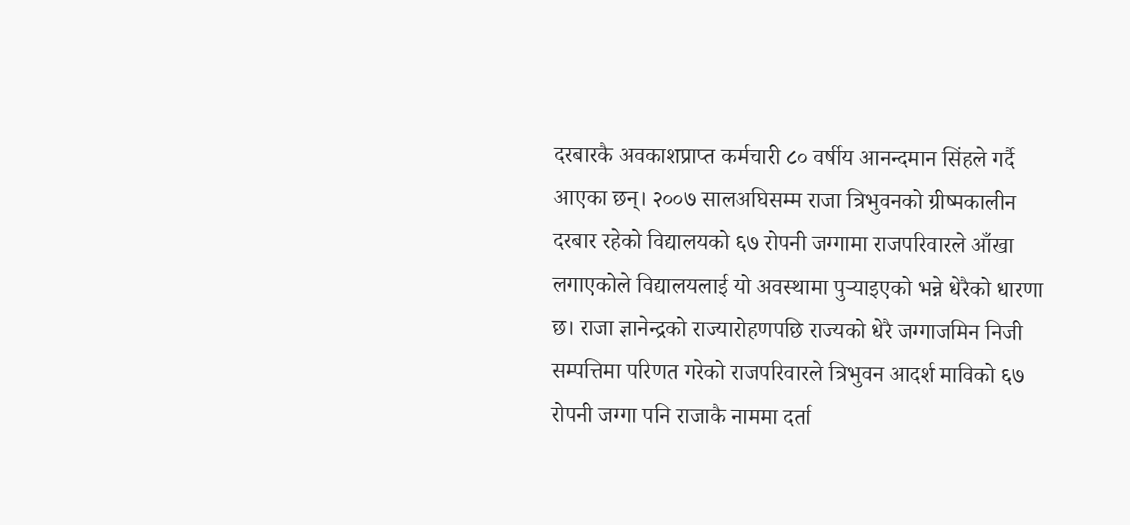दरबारकै अवकाशप्राप्त कर्मचारी ८० वर्षीय आनन्दमान सिंहले गर्दै आएका छन्। २००७ सालअघिसम्म राजा त्रिभुवनको ग्रीष्मकालीन दरबार रहेको विद्यालयको ६७ रोपनी जग्गामा राजपरिवारले आँखा लगाएकोले विद्यालयलाई यो अवस्थामा पुर्‍याइएको भन्ने धेरैको धारणा छ। राजा ज्ञानेन्द्रको राज्यारोहणपछि राज्यको धेरै जग्गाजमिन निजी सम्पत्तिमा परिणत गरेको राजपरिवारले त्रिभुवन आदर्श माविको ६७ रोपनी जग्गा पनि राजाकै नाममा दर्ता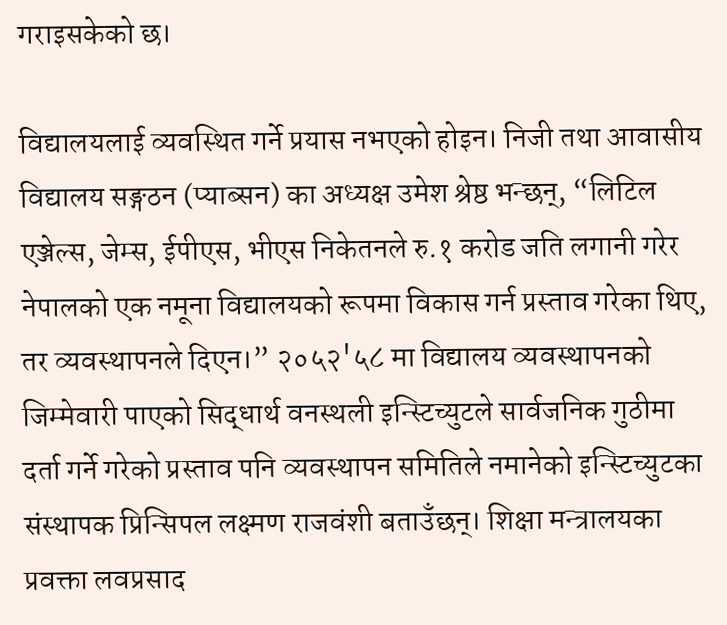गराइसकेको छ।

विद्यालयलाई व्यवस्थित गर्ने प्रयास नभएको होइन। निजी तथा आवासीय विद्यालय सङ्गठन (प्याब्सन) का अध्यक्ष उमेश श्रेष्ठ भन्छन्, “लिटिल एञ्जेल्स, जेम्स, ईपीएस, भीएस निकेतनले रु.१ करोड जति लगानी गरेर नेपालको एक नमूना विद्यालयको रूपमा विकास गर्न प्रस्ताव गरेका थिए, तर व्यवस्थापनले दिएन।” २०५२'५८ मा विद्यालय व्यवस्थापनको जिम्मेवारी पाएको सिद्धार्थ वनस्थली इन्स्टिच्युटले सार्वजनिक गुठीमा दर्ता गर्ने गरेको प्रस्ताव पनि व्यवस्थापन समितिले नमानेको इन्स्टिच्युटका संस्थापक प्रिन्सिपल लक्ष्मण राजवंशी बताउँछन्। शिक्षा मन्त्रालयका प्रवक्ता लवप्रसाद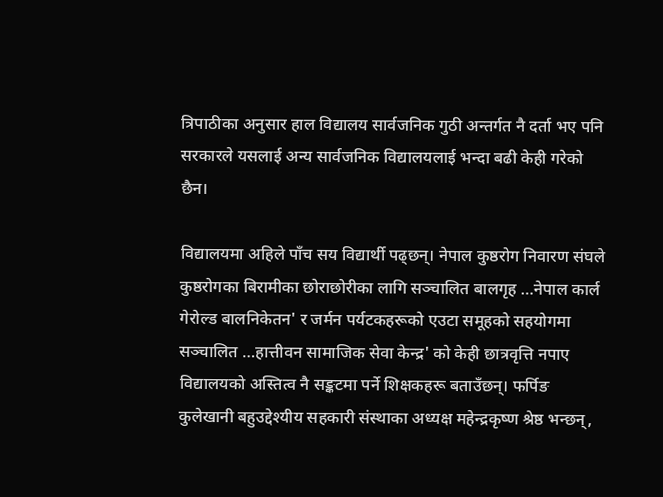त्रिपाठीका अनुसार हाल विद्यालय सार्वजनिक गुठी अन्तर्गत नै दर्ता भए पनि सरकारले यसलाई अन्य सार्वजनिक विद्यालयलाई भन्दा बढी केही गरेको छैन।

विद्यालयमा अहिले पाँच सय विद्यार्थी पढ्छन्। नेपाल कुष्ठरोग निवारण संघले कुष्ठरोगका बिरामीका छोराछोरीका लागि सञ्चालित बालगृह …नेपाल कार्ल गेरोल्ड बालनिकेतन' र जर्मन पर्यटकहरूको एउटा समूहको सहयोगमा सञ्चालित …हात्तीवन सामाजिक सेवा केन्द्र' को केही छात्रवृत्ति नपाए विद्यालयको अस्तित्व नै सङ्कटमा पर्ने शिक्षकहरू बताउँछन्। फर्पिङ कुलेखानी बहुउद्देश्यीय सहकारी संस्थाका अध्यक्ष महेन्द्रकृष्ण श्रेष्ठ भन्छन्,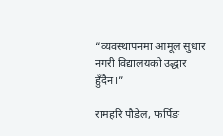“व्यवस्थापनमा आमूल सुधार नगरी विद्यालयको उद्धार हुँदैन।”

रामहरि पौडेल, फर्पिङ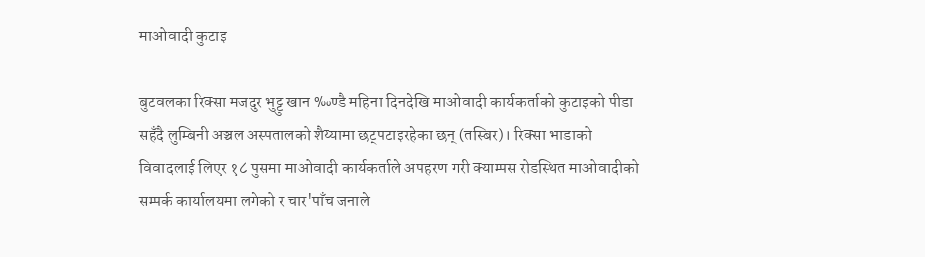माओवादी कुटाइ

बुटवलका रिक्सा मजदुर भुट्टु खान ‰ण्डै महिना दिनदेखि माओवादी कार्यकर्ताको कुटाइको पीडा सहँदै लुम्बिनी अञ्चल अस्पतालको शैय्यामा छट्पटाइरहेका छन् (तस्बिर)। रिक्सा भाडाको विवादलाई लिएर १८ पुसमा माओवादी कार्यकर्ताले अपहरण गरी क्याम्पस रोडस्थित माओवादीको सम्पर्क कार्यालयमा लगेको र चार'पाँच जनाले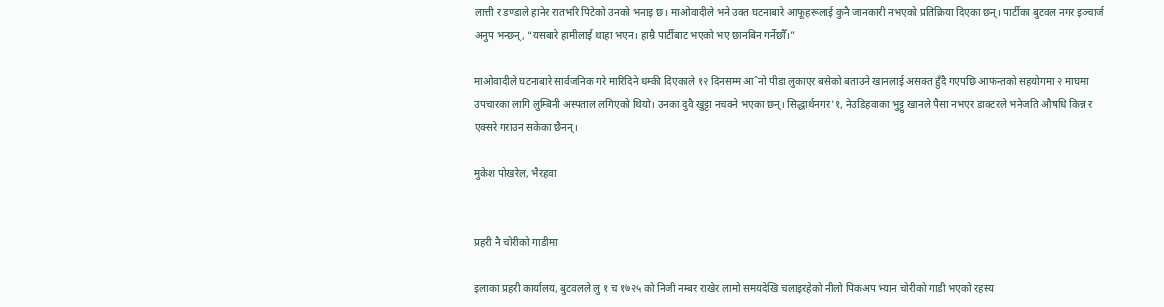लात्ती र डण्डाले हानेर रातभरि पिटेको उनको भनाइ छ। माओवादीले भने उक्त घटनाबारे आफूहरूलाई कुनै जानकारी नभएको प्रतिक्रिया दिएका छन्। पार्टीका बुटवल नगर इञ्चार्ज अनुप भन्छन्, “यसबारे हामीलाई थाहा भएन। हाम्रै पार्टीबाट भएको भए छानबिन गर्नेछौँ।”

माओवादीले घटनाबारे सार्वजनिक गरे मारिदिने धम्की दिएकाले १२ दिनसम्म आˆनो पीडा लुकाएर बसेको बताउने खानलाई असक्त हुँदै गएपछि आफन्तको सहयोगमा २ माघमा उपचारका लागि लुम्बिनी अस्पताल लगिएको थियो। उनका दुवै खुट्टा नचक्ने भएका छन्। सिद्धार्थनगर'१, नेउडिहवाका भुट्टु खानले पैसा नभएर डाक्टरले भनेजति औषधि किन्न र एक्सरे गराउन सकेका छैनन्।

मुकेश पोखरेल, भैरहवा


प्रहरी नै चोरीको गाडीमा

इलाका प्रहरी कार्यालय, बुटवलले लु १ च १७२५ को निजी नम्बर राखेर लामो समयदेखि चलाइरहेको नीलो पिकअप भ्यान चोरीको गाडी भएको रहस्य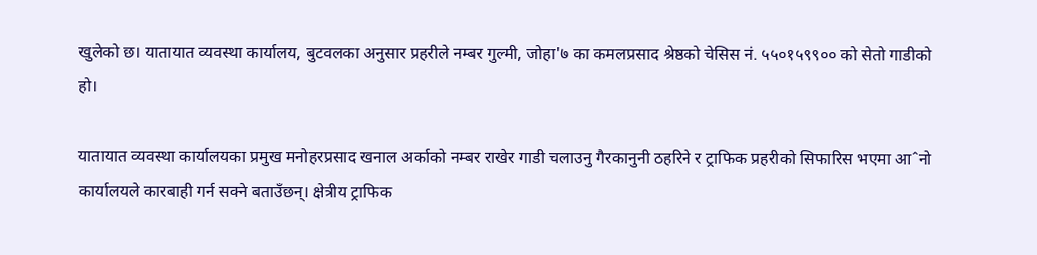खुलेको छ। यातायात व्यवस्था कार्यालय, बुटवलका अनुसार प्रहरीले नम्बर गुल्मी, जोहा'७ का कमलप्रसाद श्रेष्ठको चेसिस नं. ५५०१५९९०० को सेतो गाडीको हो।

यातायात व्यवस्था कार्यालयका प्रमुख मनोहरप्रसाद खनाल अर्काको नम्बर राखेर गाडी चलाउनु गैरकानुनी ठहरिने र ट्राफिक प्रहरीको सिफारिस भएमा आˆनो कार्यालयले कारबाही गर्न सक्ने बताउँछन्। क्षेत्रीय ट्राफिक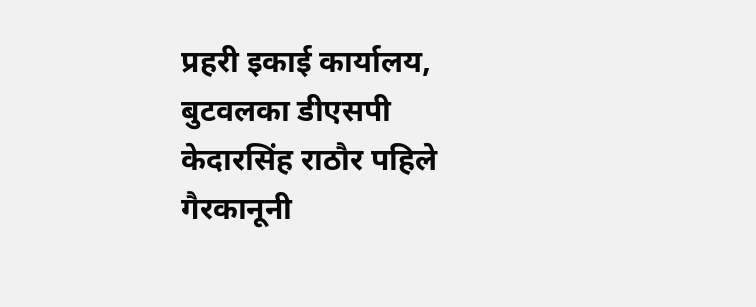प्रहरी इकाई कार्यालय, बुटवलका डीएसपी केदारसिंह राठौर पहिले गैरकानूनी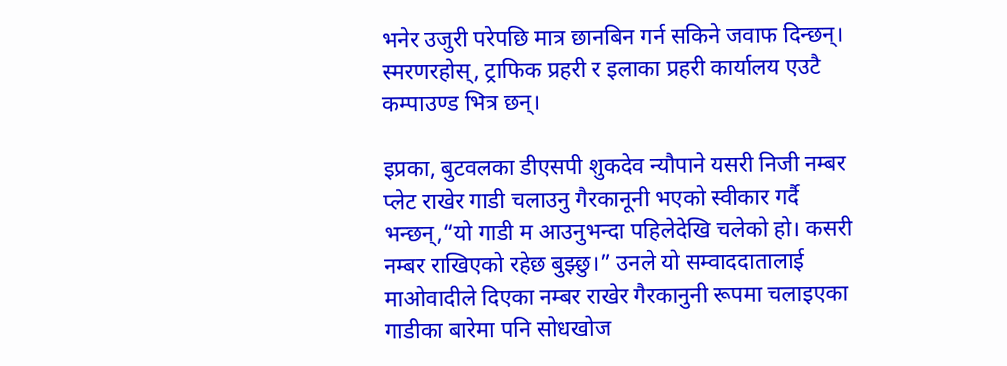भनेर उजुरी परेपछि मात्र छानबिन गर्न सकिने जवाफ दिन्छन्। स्मरणरहोस्, ट्राफिक प्रहरी र इलाका प्रहरी कार्यालय एउटै कम्पाउण्ड भित्र छन्।

इप्रका, बुटवलका डीएसपी शुकदेव न्यौपाने यसरी निजी नम्बर प्लेट राखेर गाडी चलाउनु गैरकानूनी भएको स्वीकार गर्दै भन्छन्,“यो गाडी म आउनुभन्दा पहिलेदेखि चलेको हो। कसरी नम्बर राखिएको रहेछ बुझ्छु।” उनले यो सम्वाददातालाई माओवादीले दिएका नम्बर राखेर गैरकानुनी रूपमा चलाइएका गाडीका बारेमा पनि सोधखोज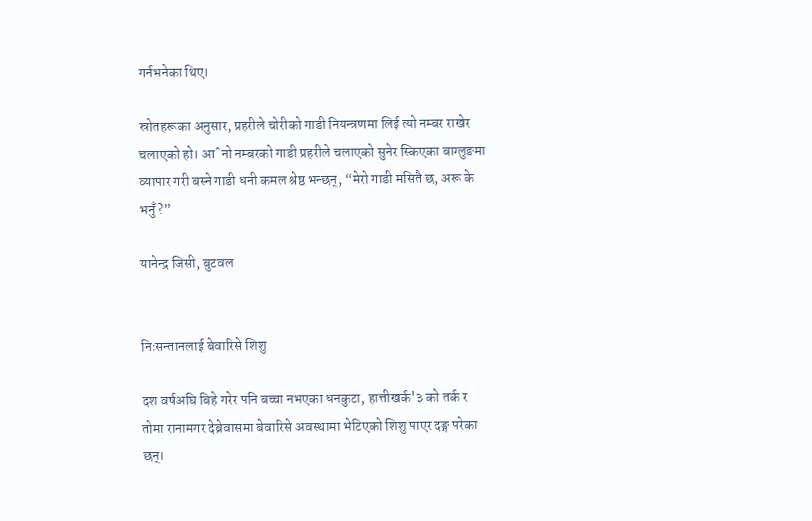गर्नभनेका थिए।

स्रोतहरूका अनुसार, प्रहरीले चोरीको गाडी नियन्त्रणमा लिई त्यो नम्बर राखेर चलाएको हो। आˆनो नम्बरको गाडी प्रहरीले चलाएको सुनेर स्किएका बाग्लुङमा व्यापार गरी बस्ने गाडी धनी कमल श्रेष्ठ भन्छन्, “मेरो गाडी मसितै छ, अरू के भनुँ?”

यानेन्द्र जिसी, बुटवल


निःसन्तानलाई बेवारिसे शिशु

दश वर्षअघि बिहे गरेर पनि बच्चा नभएका धनकुटा, हात्तीखर्क'३ को तर्क र तोमा रानामगर देब्रेवासमा बेवारिसे अवस्थामा भेटिएको शिशु पाएर दङ्ग परेका छन्।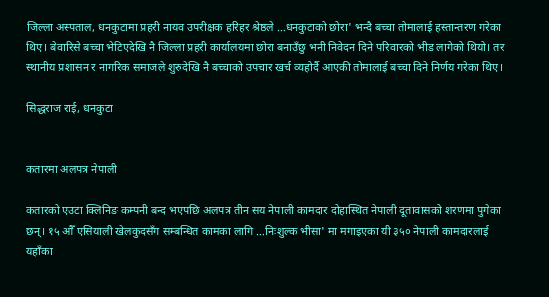जिल्ला अस्पताल, धनकुटामा प्रहरी नायव उपरीक्षक हरिहर श्रेष्ठले …धनकुटाको छोरा' भन्दै बच्चा तोमालाई हस्तान्तरण गरेका थिए। बेवारिसे बच्चा भेटिएदेखि नै जिल्ला प्रहरी कार्यालयमा छोरा बनाउँछु भनी निवेदन दिने परिवारको भीड लागेको थियो। तर स्थानीय प्रशासन र नागरिक समाजले शुरुदेखि नै बच्चाको उपचार खर्च व्यहोर्दै आएकी तोमालाई बच्चा दिने निर्णय गरेका थिए।

सिद्धराज राई, धनकुटा


कतारमा अलपत्र नेपाली

कतारको एउटा क्लिनिङ कम्पनी बन्द भएपछि अलपत्र तीन सय नेपाली कामदार दोहास्थित नेपाली दूतावासको शरणमा पुगेका छन्। १५ औँ एसियाली खेलकुदसँग सम्बन्धित कामका लागि …निःशुल्क भीसा' मा मगाइएका यी ३५० नेपाली कामदारलाई यहाँका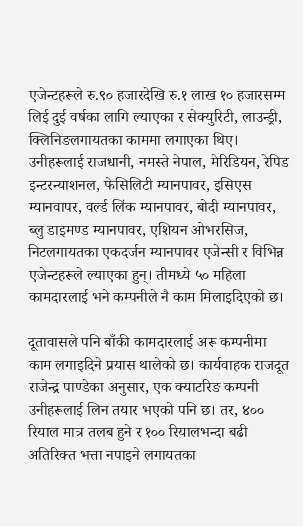एजेन्टहरूले रु.९० हजारदेखि रु.१ लाख १० हजारसम्म लिई दुई वर्षका लागि ल्याएका र सेक्युरिटी, लाउन्ड्री, क्लिनिङलगायतका काममा लगाएका थिए। उनीहरूलाई राजधानी, नमस्ते नेपाल, मेरिडियन, रेपिड इन्टरन्याशनल, फेसिलिटी म्यानपावर, इसिएस म्यानवापर, वर्ल्ड लिंक म्यानपावर, बोदी म्यानपावर, ब्लु डाइमण्ड म्यानपावर, एशियन ओभरसिज, निटलगायतका एकदर्जन म्यानपावर एजेन्सी र विभिन्न एजेन्टहरूले ल्याएका हुन्। तीमध्ये ५० महिला कामदारलाई भने कम्पनीले नै काम मिलाइदिएको छ।

दूतावासले पनि बाँकी कामदारलाई अरू कम्पनीमा काम लगाइदिने प्रयास थालेको छ। कार्यवाहक राजदूत राजेन्द्र पाण्डेका अनुसार, एक क्याटरिङ कम्पनी उनीहरूलाई लिन तयार भएको पनि छ। तर, ४०० रियाल मात्र तलब हुने र १०० रियालभन्दा बढी अतिरिक्त भत्ता नपाइने लगायतका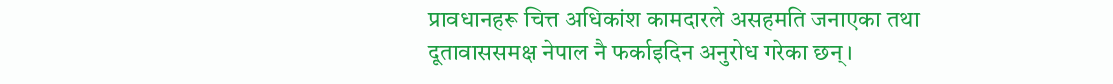प्रावधानहरू चित्त अधिकांश कामदारले असहमति जनाएका तथा दूतावाससमक्ष नेपाल नै फर्काइदिन अनुरोध गरेका छन्।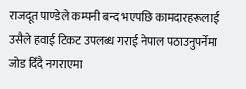राजदूत पाण्डेले कम्पनी बन्द भएपछि कामदारहरूलाई उसैले हवाई टिकट उपलब्ध गराई नेपाल पठाउनुपर्नेमा जोड दिँदै नगराएमा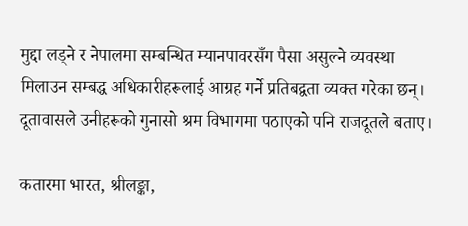मुद्दा लड्ने र नेपालमा सम्बन्धित म्यानपावरसँग पैसा असुल्ने व्यवस्था मिलाउन सम्बद्ध अधिकारीहरूलाई आग्रह गर्ने प्रतिबद्वता व्यक्त गरेका छन्। दूतावासले उनीहरूको गुनासो श्रम विभागमा पठाएको पनि राजदूतले बताए।

कतारमा भारत, श्रीलङ्का,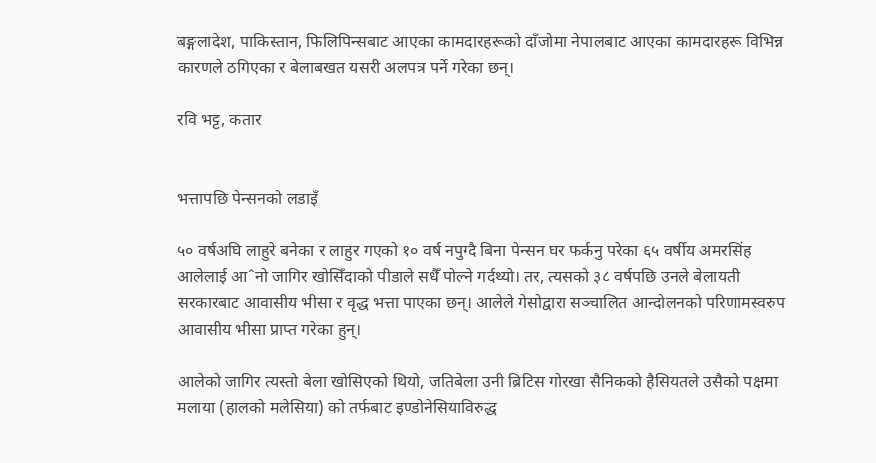बङ्गलादेश, पाकिस्तान, फिलिपिन्सबाट आएका कामदारहरूको दाँजोमा नेपालबाट आएका कामदारहरू विभिन्न कारणले ठगिएका र बेलाबखत यसरी अलपत्र पर्ने गरेका छन्।

रवि भट्ट, कतार


भत्तापछि पेन्सनको लडाइँ

५० वर्षअघि लाहुरे बनेका र लाहुर गएको १० वर्ष नपुग्दै बिना पेन्सन घर फर्कनु परेका ६५ वर्षीय अमरसिंह आलेलाई आˆनो जागिर खोसिँदाको पीडाले सधैँ पोल्ने गर्दथ्यो। तर, त्यसको ३८ वर्षपछि उनले बेलायती सरकारबाट आवासीय भीसा र वृद्ध भत्ता पाएका छन्। आलेले गेसोद्वारा सञ्चालित आन्दोलनको परिणामस्वरुप आवासीय भीसा प्राप्त गरेका हुन्।

आलेको जागिर त्यस्तो बेला खोसिएको थियो, जतिबेला उनी ब्रिटिस गोरखा सैनिकको हैसियतले उसैको पक्षमा मलाया (हालको मलेसिया) को तर्फबाट इण्डोनेसियाविरुद्ध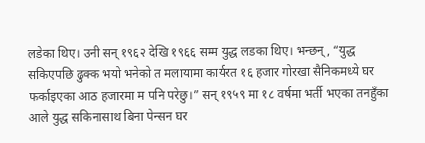लडेका थिए। उनी सन् १९६२ देखि १९६६ सम्म युद्ध लडका थिए। भन्छन्, “युद्ध सकिएपछि ढुक्क भयो भनेको त मलायामा कार्यरत १६ हजार गोरखा सैनिकमध्ये घर फर्काइएका आठ हजारमा म पनि परेछु।” सन् १९५९ मा १८ वर्षमा भर्ती भएका तनहुँका आले युद्ध सकिनासाथ बिना पेन्सन घर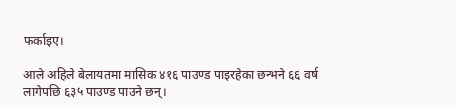फर्काइए।

आले अहिले बेलायतमा मासिक ४१६ पाउण्ड पाइरहेका छन्भने ६६ वर्ष लागेपछि ६३५ पाउण्ड पाउने छन्।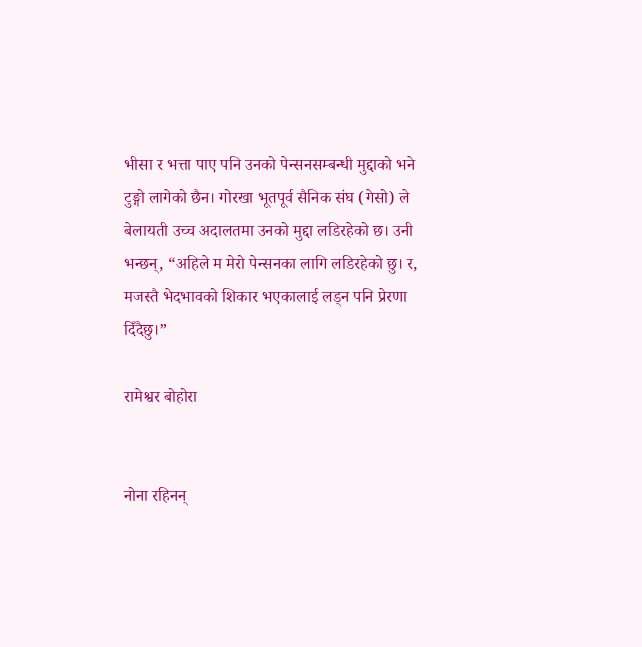भीसा र भत्ता पाए पनि उनको पेन्सनसम्बन्धी मुद्दाको भने टुङ्गो लागेको छैन। गोरखा भूतपूर्व सैनिक संघ (गेसो) ले बेलायती उच्च अदालतमा उनको मुद्दा लडिरहेको छ। उनी भन्छन्, “अहिले म मेरो पेन्सनका लागि लडिरहेको छु। र, मजस्तै भेदभावको शिकार भएकालाई लड्न पनि प्रेरणा दिँदैछु।”

रामेश्वर बोहोरा


नोना रहिनन्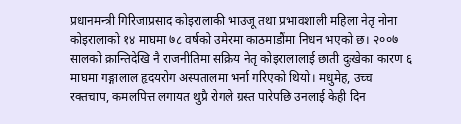प्रधानमन्त्री गिरिजाप्रसाद कोइरालाकी भाउजू तथा प्रभावशाली महिला नेतृ नोना कोइरालाको १४ माघमा ७८ वर्षको उमेरमा काठमाडौंमा निधन भएको छ। २००७ सालको क्रान्तिदेखि नै राजनीतिमा सक्रिय नेतृ कोइरालालाई छाती दुःखेका कारण ६ माघमा गङ्गालाल हृदयरोग अस्पतालमा भर्ना गरिएको थियो। मधुमेह, उच्च रक्तचाप, कमलपित्त लगायत थुप्रै रोगले ग्रस्त पारेपछि उनलाई केही दिन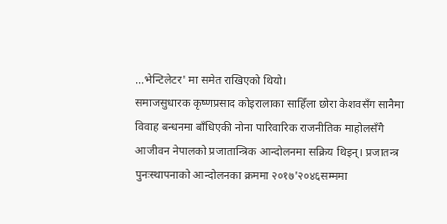…भेन्टिलेटर' मा समेत राखिएको थियो।
समाजसुधारक कृष्णप्रसाद कोइरालाका साहिँला छोरा केशवसँग सानैमा विवाह बन्धनमा बाँधिएकी नोना पारिवारिक राजनीतिक माहोलसँगै आजीवन नेपालको प्रजातान्त्रिक आन्दोलनमा सक्रिय थिइन्। प्रजातन्त्र पुनःस्थापनाको आन्दोलनका क्रममा २०१७'२०४६सम्ममा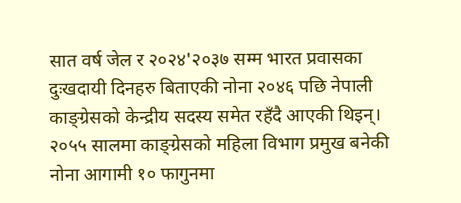सात वर्ष जेल र २०२४'२०३७ सम्म भारत प्रवासका दुःखदायी दिनहरु बिताएकी नोना २०४६ पछि नेपाली काङ्ग्रेसको केन्द्रीय सदस्य समेत रहँदै आएकी थिइन्। २०५५ सालमा काङ्ग्रेसको महिला विभाग प्रमुख बनेकी नोना आगामी १० फागुनमा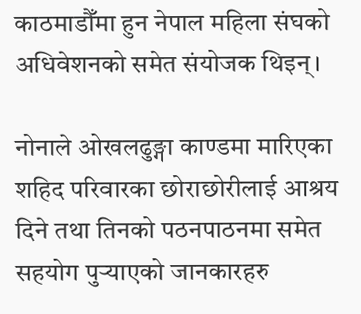काठमाडौँमा हुन नेपाल महिला संघको अधिवेशनको समेत संयोजक थिइन्।

नोनाले ओखलढुङ्गा काण्डमा मारिएका शहिद परिवारका छोराछोरीलाई आश्रय दिने तथा तिनको पठनपाठनमा समेत सहयोग पुर्‍याएको जानकारहरु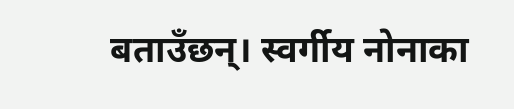बताउँछन्। स्वर्गीय नोनाका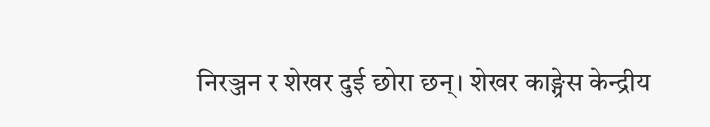निरञ्जन र शेखर दुई छोरा छन्। शेखर काङ्ग्रेस केन्द्रीय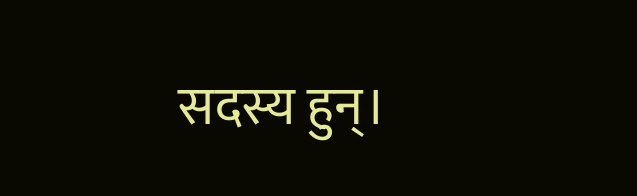सदस्य हुन्।